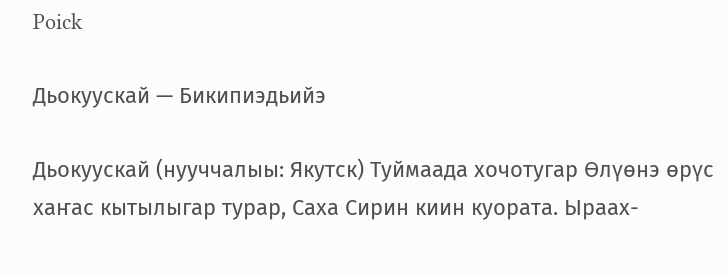Poick

Дьокуускай — Бикипиэдьийэ

Дьокуускай (нууччалыы: Якутск) Туймаада хочотугар Өлүөнэ өрүс хаҥас кытылыгар турар, Саха Сирин киин куората. Ыраах-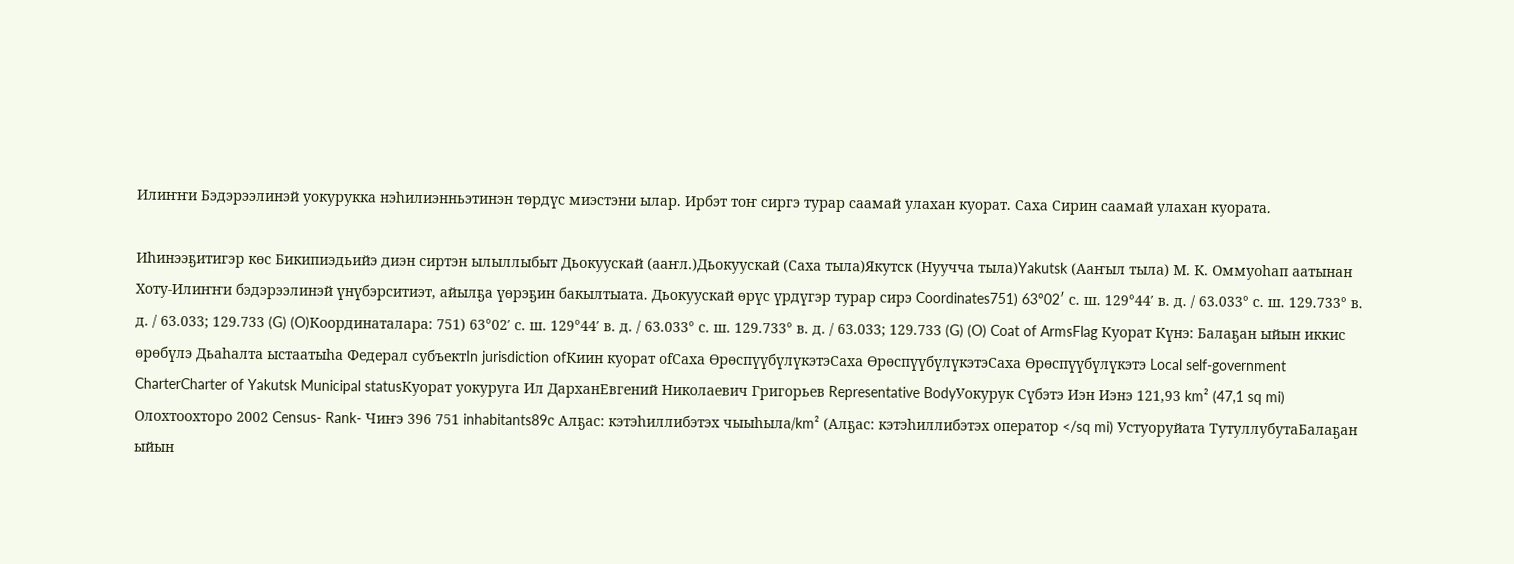Илиҥҥи Бэдэрээлинэй уокурукка нэһилиэнньэтинэн төрдүс миэстэни ылар. Ирбэт тоҥ сиргэ турар саамай улахан куорат. Саха Сирин саамай улахан куората.

Иһинээҕитигэр көс Бикипиэдьийэ диэн сиртэн ылыллыбыт Дьокуускай (ааҥл.)Дьокуускай (Саха тыла)Якутск (Нуучча тыла)Yakutsk (Ааҥыл тыла) М. К. Оммуоһап аатынан Хоту-Илиҥҥи бэдэрээлинэй үнүбэрситиэт, айылҕа үөрэҕин бакылтыата. Дьокуускай өрүс үрдүгэр турар сирэ Coordinates751) 63°02′ с. ш. 129°44′ в. д. / 63.033° с. ш. 129.733° в. д. / 63.033; 129.733 (G) (O)Координаталара: 751) 63°02′ с. ш. 129°44′ в. д. / 63.033° с. ш. 129.733° в. д. / 63.033; 129.733 (G) (O) Coat of ArmsFlag Куорат Күнэ: Балаҕан ыйын иккис өрөбүлэ Дьаһалта ыстаатыhа Федерал субъектIn jurisdiction ofКиин куорат ofСаха ӨрөспүүбүлүкэтэСаха ӨрөспүүбүлүкэтэСаха Өрөспүүбүлүкэтэ Local self-government CharterCharter of Yakutsk Municipal statusКуорат уокуруга Ил ДарханЕвгений Николаевич Григорьев Representative BodyУокурук Сүбэтэ Иэн Иэнэ 121,93 km² (47,1 sq mi) Олохтоохторо 2002 Census- Rank- Чиҥэ 396 751 inhabitants89с Алҕас: кэтэһиллибэтэх чыыһыла/km² (Алҕас: кэтэһиллибэтэх оператор </sq mi) Устуоруйата ТутуллубутаБалаҕан ыйын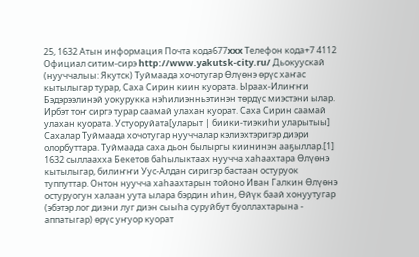25, 1632 Атын информация Почта кода677xxx Телефон кода+7 4112 Официал ситим-сирэ http://www.yakutsk-city.ru/ Дьокуускай (нууччалыы: Якутск) Туймаада хочотугар Өлүөнэ өрүс хаҥас кытылыгар турар, Саха Сирин киин куората. Ыраах-Илиҥҥи Бэдэрээлинэй уокурукка нэһилиэнньэтинэн төрдүс миэстэни ылар. Ирбэт тоҥ сиргэ турар саамай улахан куорат. Саха Сирин саамай улахан куората. Устуоруйата[уларыт | биики-тиэкиһи уларытыы] Сахалар Туймаада хочотугар нууччалар кэлиэхтэригэр диэри олорбуттара. Туймаада саха дьон былыргы киининэн ааҕыллар.[1] 1632 сыллаахха Бекетов баһылыктаах нуучча хаhаахтара Өлүөнэ кытылыгар, билиҥҥи Уус-Алдан сиригэр бастаан остуруок туппуттар. Онтон нуучча хаһаахтарын тойоно Иван Галкин Өлүөнэ остуруогун халаан уута ылара бэрдин иһин, Өйүк баай хонуутугар (эбэтэр лог диэни луг диэн сыыһа суруйбут буоллахтарына - аппатыгар) өрүс уҥуор куорат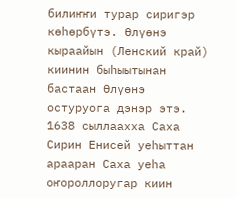билиҥҥи турар сиригэр көһөрбүтэ. Өлүөнэ кыраайын (Ленский край) киинин быһыытынан бастаан Өлүөнэ остуруога дэнэр этэ. 1638 сыллаахха Саха Сирин Енисей уеһыттан арааран Саха уеһа оҥороллоругар киин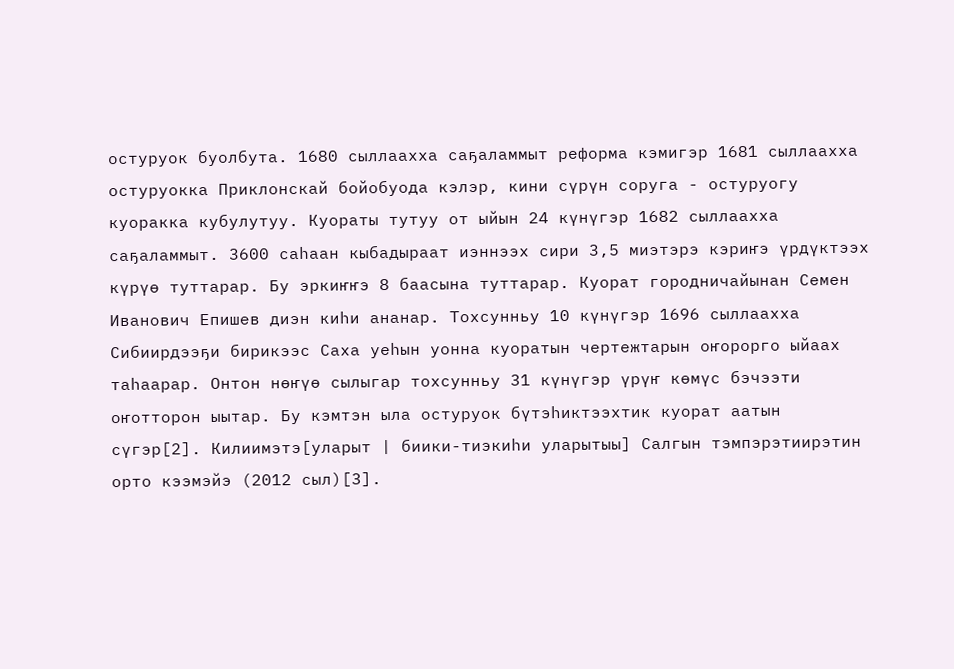остуруок буолбута. 1680 сыллаахха саҕаламмыт реформа кэмигэр 1681 сыллаахха остуруокка Приклонскай бойобуода кэлэр, кини сүрүн соруга - остуруогу куоракка кубулутуу. Куораты тутуу от ыйын 24 күнүгэр 1682 сыллаахха саҕаламмыт. 3600 саһаан кыбадыраат иэннээх сири 3,5 миэтэрэ кэриҥэ үрдүктээх күрүө туттарар. Бу эркиҥҥэ 8 баасына туттарар. Куорат городничайынан Семен Иванович Епишев диэн киһи ананар. Тохсунньу 10 күнүгэр 1696 сыллаахха Сибиирдээҕи бирикээс Саха уеһын уонна куоратын чертежтарын оҥорорго ыйаах таһаарар. Онтон нөҥүө сылыгар тохсунньу 31 күнүгэр үрүҥ көмүс бэчээти оҥотторон ыытар. Бу кэмтэн ыла остуруок бүтэһиктээхтик куорат аатын сүгэр[2]. Килиимэтэ[уларыт | биики-тиэкиһи уларытыы] Салгын тэмпэрэтиирэтин орто кээмэйэ (2012 сыл)[3].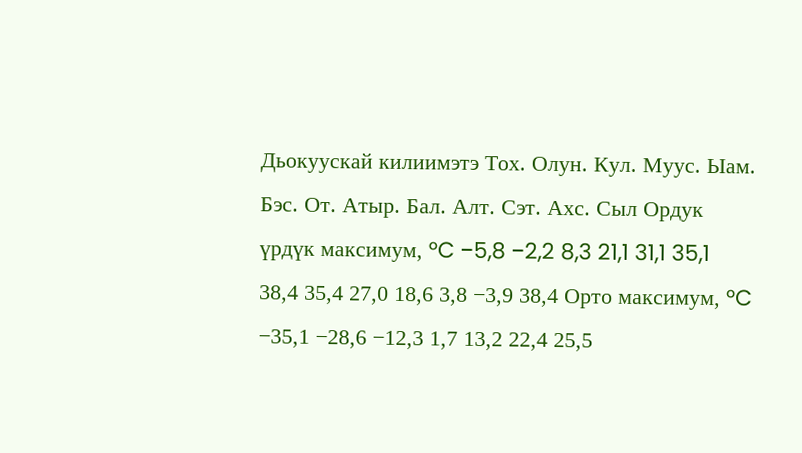Дьокуускай килиимэтэ Тох. Олун. Кул. Муус. Ыам. Бэс. От. Атыр. Бал. Алт. Сэт. Ахс. Сыл Ордук үрдүк максимум, °C −5,8 −2,2 8,3 21,1 31,1 35,1 38,4 35,4 27,0 18,6 3,8 −3,9 38,4 Орто максимум, °C −35,1 −28,6 −12,3 1,7 13,2 22,4 25,5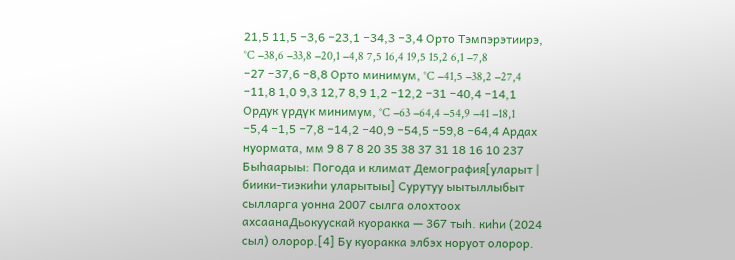21,5 11,5 −3,6 −23,1 −34,3 −3,4 Орто Тэмпэрэтиирэ, °C −38,6 −33,8 −20,1 −4,8 7,5 16,4 19,5 15,2 6,1 −7,8 −27 −37,6 −8,8 Орто минимум, °C −41,5 −38,2 −27,4 −11,8 1,0 9,3 12,7 8,9 1,2 −12,2 −31 −40,4 −14,1 Ордук үрдүк минимум, °C −63 −64,4 −54,9 −41 −18,1 −5,4 −1,5 −7,8 −14,2 −40,9 −54,5 −59,8 −64,4 Ардах нуормата, мм 9 8 7 8 20 35 38 37 31 18 16 10 237 Быһаарыы: Погода и климат Демография[уларыт | биики-тиэкиһи уларытыы] Сурутуу ыытыллыбыт сылларга уонна 2007 сылга олохтоох ахсаанаДьокуускай куоракка — 367 тыһ. киһи (2024 сыл) олорор.[4] Бу куоракка элбэх норуот олорор.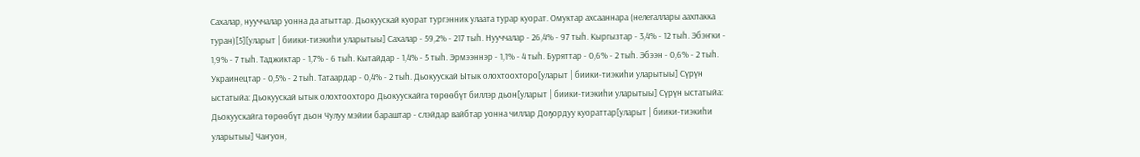Сахалар, нууччалар уонна да атыттар. Дьокуускай куорат тургэнник улаата турар куорат. Омуктар ахсааннара (нелегаллары аахпакка туран)[5][уларыт | биики-тиэкиһи уларытыы] Сахалар - 59,2% - 217 тыh. Нууччалар - 26,4% - 97 тыh. Кыргызтар - 3,4% - 12 тыһ. Эбэҥки - 1,9% - 7 тыһ. Таджиктар - 1,7% - 6 тыh. Кытайдар - 1,4% - 5 тыh. Эрмээннэр - 1,1% - 4 тыh. Буряттар - 0,6% - 2 тыһ. Эбээн - 0,6% - 2 тыһ. Украинецтар - 0,5% - 2 тыh. Татаардар - 0,4% - 2 тыh. Дьокуускай Ытык олохтоохторо[уларыт | биики-тиэкиһи уларытыы] Сүрүн ыстатыйа: Дьокуускай ытык олохтоохторо Дьокуускайга төрөөбүт биллэр дьон[уларыт | биики-тиэкиһи уларытыы] Сүрүн ыстатыйа: Дьокуускайга төрөөбүт дьон Чулуу мэйии бараштар - слэйдар вайбтар уонна чиллар Доҕордуу куораттар[уларыт | биики-тиэкиһи уларытыы] Чаҥуон,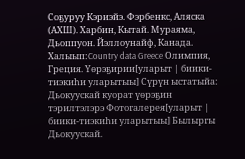Соҕуруу Кэриэйэ. Фэрбенкс, Аляска (АХШ). Харбин, Кытай. Мураяма, Дьоппуон. Йэллоунайф, Канада. Халыып:Country data Greece Олимпия, Греция. Үөрэҕирии[уларыт | биики-тиэкиһи уларытыы] Сүрүн ыстатыйа: Дьокуускай куорат үөрэҕин тэрилтэлэрэ Фотогалерея[уларыт | биики-тиэкиһи уларытыы] Былыргы Дьокуускай.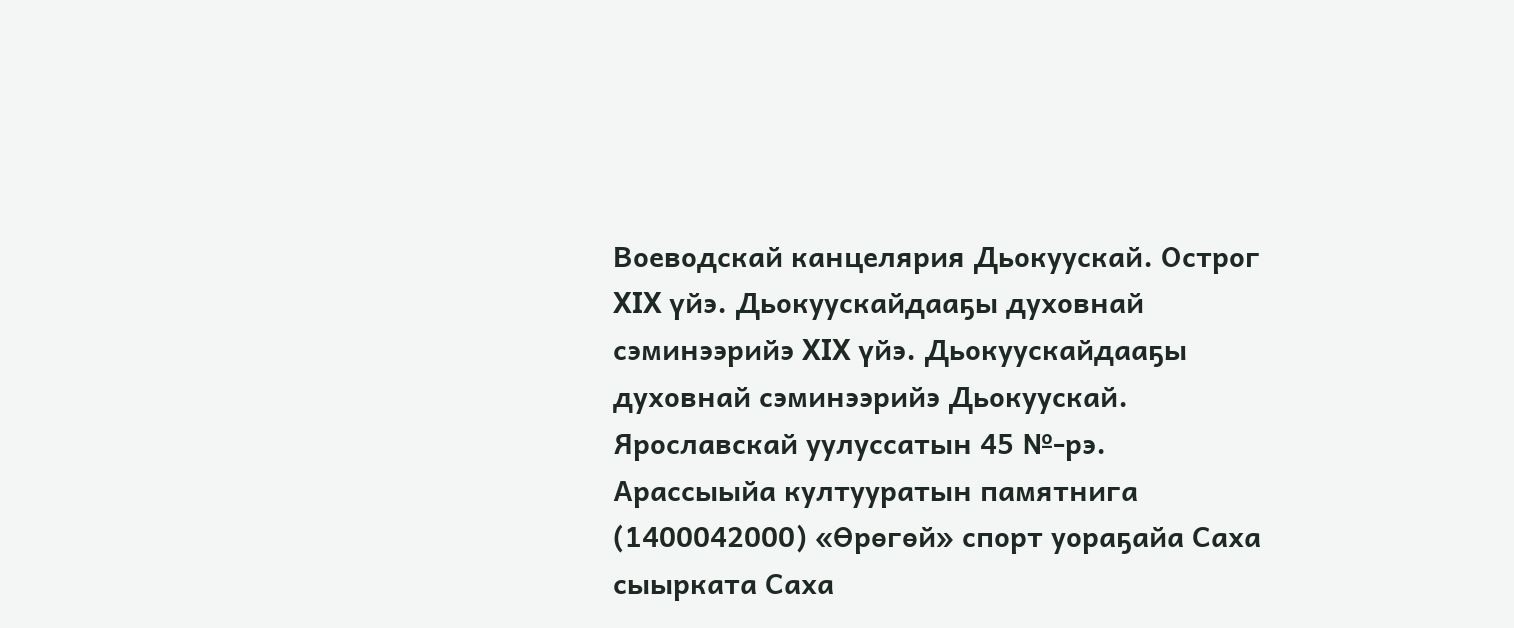Воеводскай канцелярия Дьокуускай. Острог XIX үйэ. Дьокуускайдааҕы духовнай сэминээрийэ XIX үйэ. Дьокуускайдааҕы духовнай сэминээрийэ Дьокуускай. Ярославскай уулуссатын 45 №-рэ. Арассыыйа култууратын памятнига (1400042000) «Өрөгөй» спорт уораҕайа Саха сыырката Саха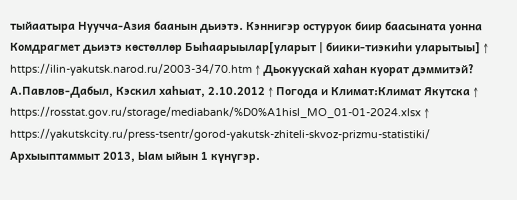тыйаатыра Нуучча-Азия баанын дьиэтэ. Кэннигэр остуруок биир баасыната уонна Комдрагмет дьиэтэ көстөллөр Быһаарыылар[уларыт | биики-тиэкиһи уларытыы] ↑ https://ilin-yakutsk.narod.ru/2003-34/70.htm ↑ Дьокуускай хаһан куорат дэммитэй? А.Павлов-Дабыл, Кэскил хаһыат, 2.10.2012 ↑ Погода и Климат:Климат Якутска ↑ https://rosstat.gov.ru/storage/mediabank/%D0%A1hisl_MO_01-01-2024.xlsx ↑ https://yakutskcity.ru/press-tsentr/gorod-yakutsk-zhiteli-skvoz-prizmu-statistiki/ Архыыптаммыт 2013, Ыам ыйын 1 күнүгэр.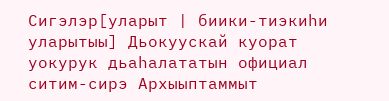Сигэлэр[уларыт | биики-тиэкиһи уларытыы] Дьокуускай куорат уокурук дьаһалататын официал ситим-сирэ Архыыптаммыт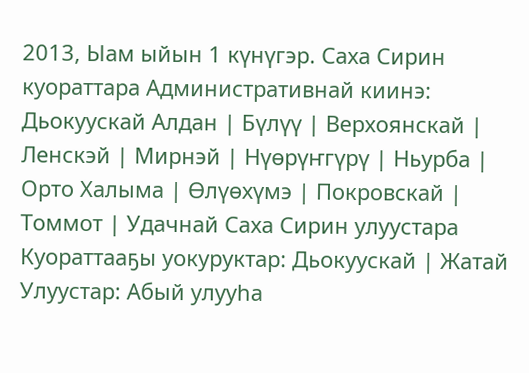2013, Ыам ыйын 1 күнүгэр. Саха Сирин куораттара Административнай киинэ: Дьокуускай Алдан | Бүлүү | Верхоянскай | Ленскэй | Мирнэй | Нүөрүҥгүрү | Ньурба | Орто Халыма | Өлүөхүмэ | Покровскай | Томмот | Удачнай Саха Сирин улуустара Куораттааҕы уокуруктар: Дьокуускай | Жатай Улуустар: Абый улууһа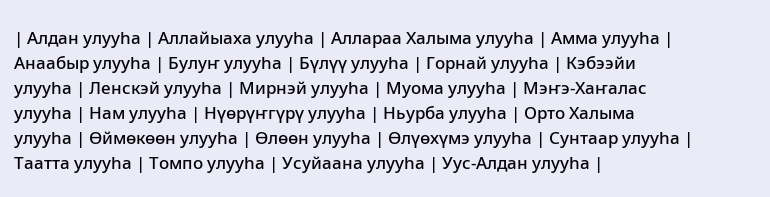| Алдан улууһа | Аллайыаха улууһа | Аллараа Халыма улууһа | Амма улууһа | Анаабыр улууһа | Булуҥ улууһа | Бүлүү улууһа | Горнай улууһа | Кэбээйи улууһа | Ленскэй улууһа | Мирнэй улууһа | Муома улууһа | Мэҥэ-Хаҥалас улууһа | Нам улууһа | Нүөрүҥгүрү улууһа | Ньурба улууһа | Орто Халыма улууһа | Өймөкөөн улууһа | Өлөөн улууһа | Өлүөхүмэ улууһа | Сунтаар улууһа | Таатта улууһа | Томпо улууһа | Усуйаана улууһа | Уус-Алдан улууһа |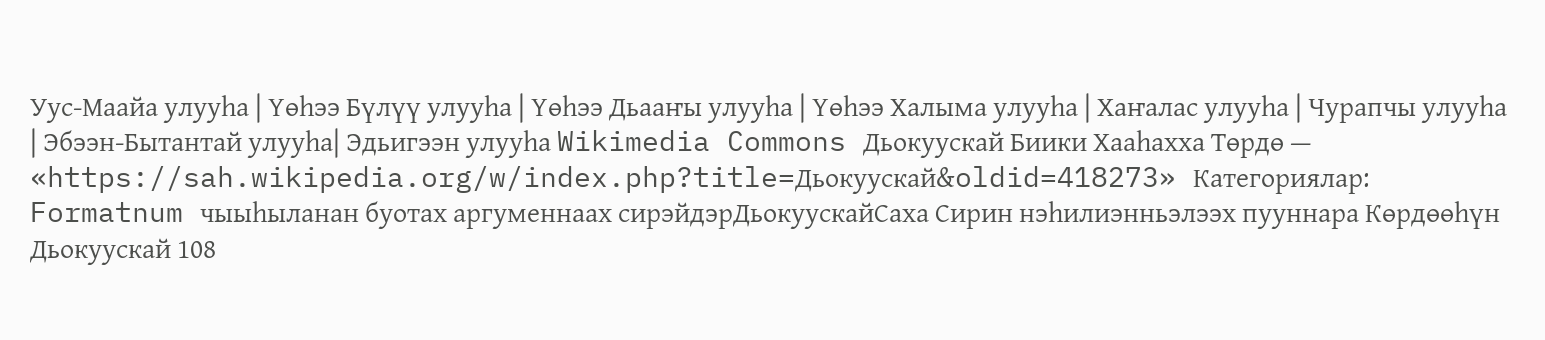Уус-Маайа улууһа | Үөһээ Бүлүү улууһа | Үөһээ Дьааҥы улууһа | Үөһээ Халыма улууһа | Хаҥалас улууһа | Чурапчы улууһа | Эбээн-Бытантай улууһа| Эдьигээн улууһа Wikimedia Commons Дьокуускай Биики Хааһахха Төрдө — «https://sah.wikipedia.org/w/index.php?title=Дьокуускай&oldid=418273» Категориялар: Formatnum чыыһыланан буотах аргуменнаах сирэйдэрДьокуускайСаха Сирин нэһилиэнньэлээх пууннара Көрдөөһүн Дьокуускай 108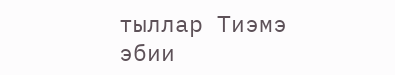тыллар Тиэмэ эбии